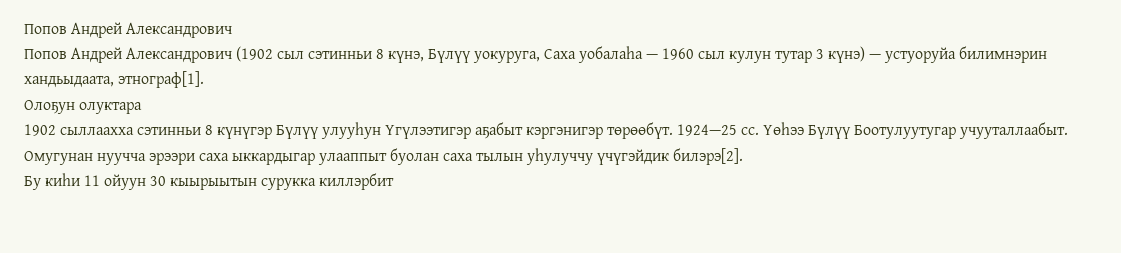Попов Андрей Александрович
Попов Андрей Александрович (1902 сыл сэтинньи 8 күнэ, Бүлүү уокуруга, Саха уобалаһа — 1960 сыл кулун тутар 3 күнэ) — устуоруйа билимнэрин хандьыдаата, этнограф[1].
Олоҕун олуктара
1902 сыллаахха сэтинньи 8 күнүгэр Бүлүү улууһун Үгүлээтигэр аҕабыт кэргэнигэр төрөөбүт. 1924—25 сс. Үөһээ Бүлүү Боотулуутугар учууталлаабыт. Омугунан нуучча эрээри саха ыккардыгар улааппыт буолан саха тылын уһулуччу үчүгэйдик билэрэ[2].
Бу киһи 11 ойуун 30 кыырыытын сурукка киллэрбит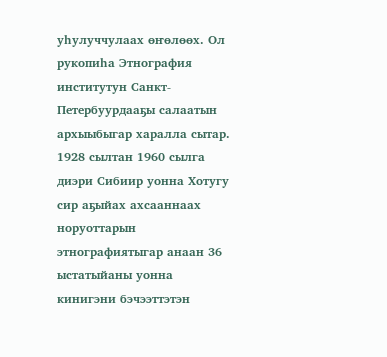уһулуччулаах өҥөлөөх. Ол рукопиһа Этнография институтун Санкт-Петербуурдааҕы салаатын архыыбыгар харалла сытар.
1928 сылтан 1960 сылга диэри Сибиир уонна Хотугу сир аҕыйах ахсааннаах норуоттарын этнографиятыгар анаан 36 ыстатыйаны уонна кинигэни бэчээттэтэн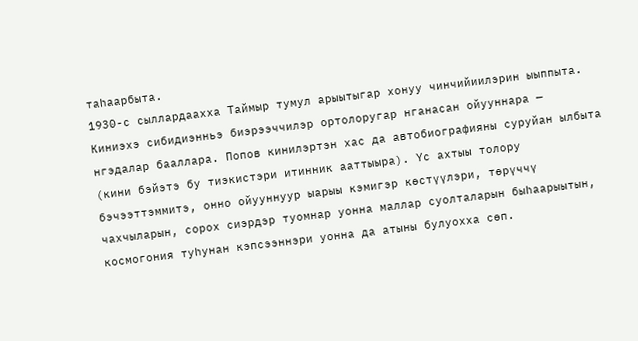таһаарбыта.
1930-с сыллардаахха Таймыр тумул арыытыгар хонуу чинчийиилэрин ыыппыта. Киниэхэ сибидиэнньэ биэрээччилэр ортолоругар нганасан ойууннара — нгэдалар бааллара. Попов кинилэртэн хас да автобиографияны суруйан ылбыта (кини бэйэтэ бу тиэкистэри итинник ааттыыра). Үс ахтыы толору бэчээттэммитэ, онно ойууннуур ыарыы кэмигэр көстүүлэри, төрүччү чахчыларын, сорох сиэрдэр туомнар уонна маллар суолталарын быһаарыытын, космогония туһунан кэпсээннэри уонна да атыны булуохха сөп.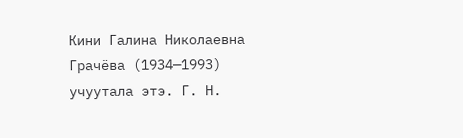Кини Галина Николаевна Грачёва (1934—1993) учуутала этэ. Г. Н.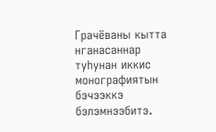Грачёваны кытта нганасаннар туһунан иккис монографиятын бэчээккэ бэлэмнээбитэ.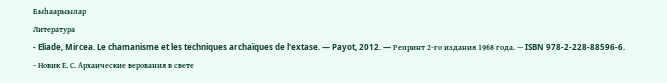Быһаарыылар
Литература
- Eliade, Mircea. Le chamanisme et les techniques archaïques de l'extase. — Payot, 2012. — Репринт 2-го издания 1968 года. — ISBN 978-2-228-88596-6.
- Новик Е. С. Архаические верования в свете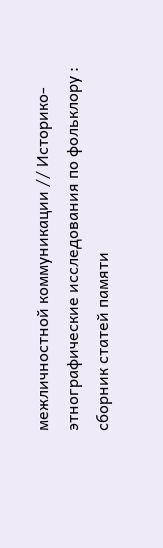межличностной коммуникации // Историко-этнографические исследования по фольклору : сборник статей памяти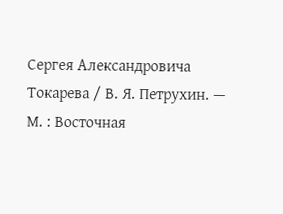Сергея Александровича Токарева / В. Я. Петрухин. — М. : Восточная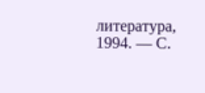литература, 1994. — С.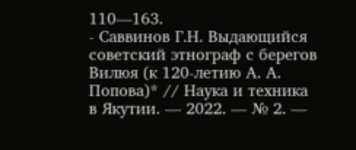110—163.
- Саввинов Г.Н. Выдающийся советский этнограф с берегов Вилюя (к 120-летию А. А. Попова)* // Наука и техника в Якутии. — 2022. — № 2. —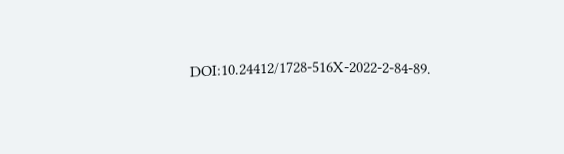DOI:10.24412/1728-516X-2022-2-84-89.